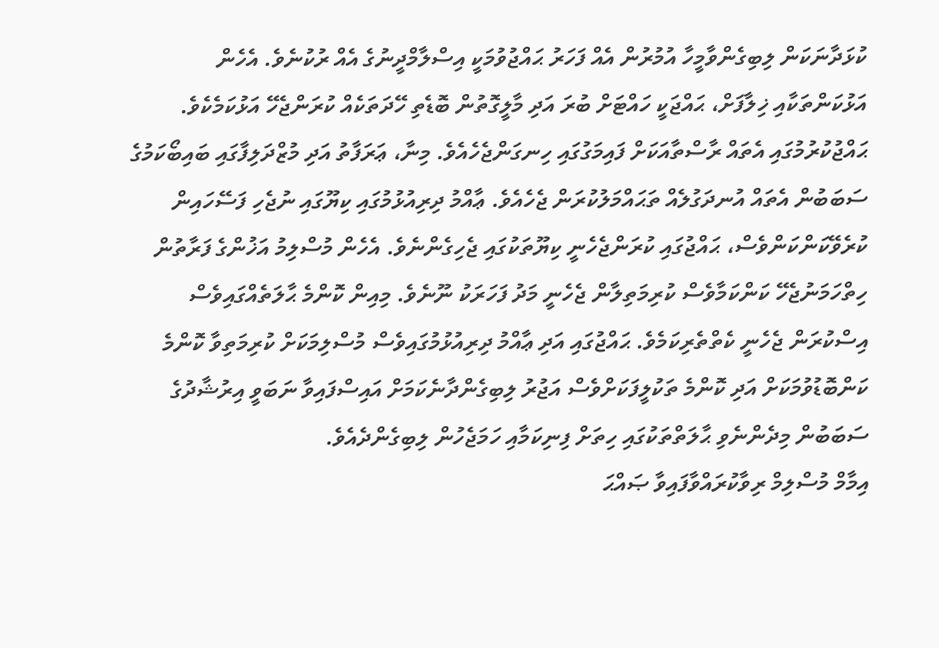ކުޅަދާނަކަން ލިބިގެންވާމީހާ އުމުރުން އެއް ފަހަރު ޙައްޖުވުމަކީ އިސްލާމްދީނުގެ އެއް ރުކުނެވެ. އެހެން އަޅުކަންތަކާއި ޚިލާފަށް، ޙައްޖަކީ ހައްޓަށް ބުރަ އަދި މާލީގޮތުން ބޮޑެތި ހޭދަތަކެއް ކުރަންޖެހޭ އަޅުކަމެކެވެ. ޙައްޖުކުރުމުގައި އެތައް ރާސްތާއަކަށް ފައިމަގުގައި ހިނގަންޖެހެއެވެ. މިނާ، ޢަރަފާތު އަދި މުޒްދަލިފާގައި ބައިބޯކަމުގެ ސަބަބުން އެތައް އުނދަގުލެއް ތަޙައްމަލުކުރަން ޖެހެއެވެ. ޢާއްމު ދިރިއުޅުމުގައި ކިޔޫގައި ނުޖެހި ފަސޭހައިން ކުރެވޭކަންކަންވެސް، ޙައްޖުގައި ކުރަންޖެހެނީ ކިޔޫތަކުގައި ޖެހިގެންނެވެ. އެހެން މުސްލިމު އަޚުންގެ ފަރާތުން ހިތްހަމަނުޖެހޭ ކަންކަމާވެސް ކުރިމަތިލާން ޖެހެނީ މަދު ފަހަރަކު ނޫނެވެ. މިއިން ކޮންމެ ޙާލަތެއްގައިވެސް އިސްކުރަން ޖެހެނީ ކެތްތެރިކަމެވެ. ޙައްޖުގައި އަދި ޢާއްމު ދިރިއުޅުމުގައިވެސް މުސްލިމަކަށް ކުރިމަތިވާ ކޮންމެ ކަންބޮޑުވުމަކަށް އަދި ކޮންމެ ތަކުލީފަކަށްވެސް އަޖުރު ލިބިގެންދާނެކަމަށް އައިސްފައިވާ ނަބަވީ އިރުޝާދުގެ ސަބަބުން މިދެންނެވި ޙާލަތްތަކުގައި ހިތަށް ފިނިކަމާއި ހަމަޖެހުން ލިބިގެންދެއެވެ.
އިމާމް މުސްލިމް ރިވާކުރައްވާފައިވާ ޞައްޙަ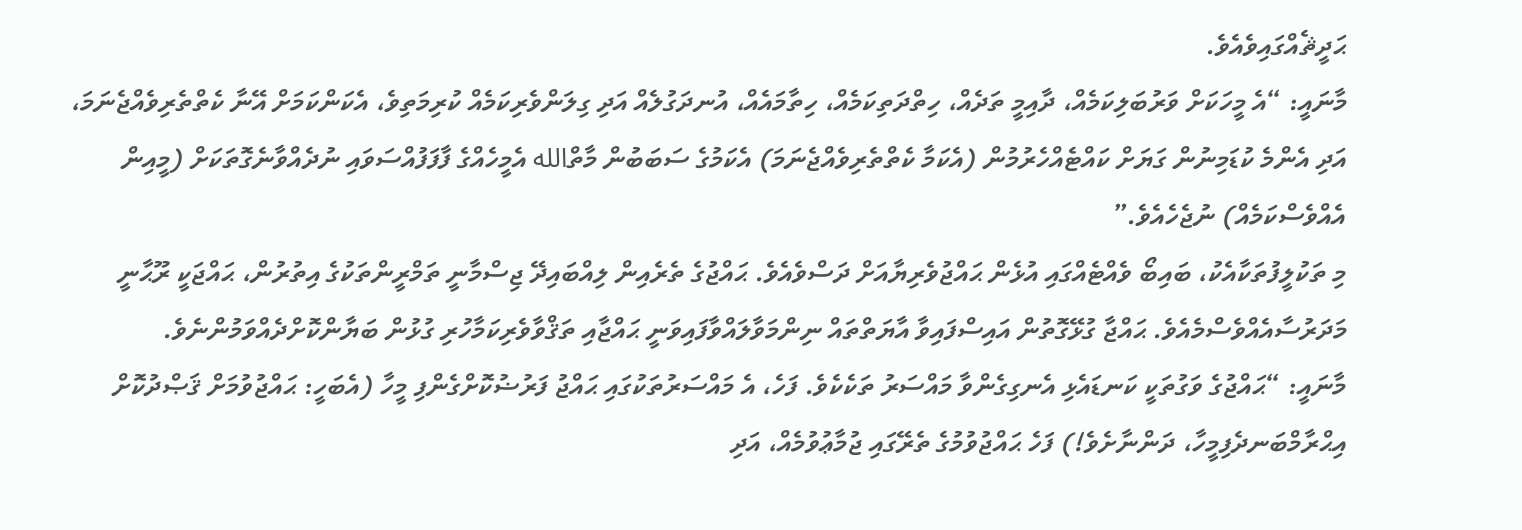ޙަދީޘެއްގައިވެއެވެ.
މާނައީ: “އެ މީހަކަށް ވަރުބަލިކަމެއް، ދާއިމީ ތަދެއް، ހިތްދަތިކަމެއް، ހިތާމައެއް، އުނދަގުލެއް އަދި ގިލަންވެރިކަމެއް ކުރިމަތިވެ، އެކަންކަމަށް އޭނާ ކެތްތެރިވެއްޖެނަމަ، އަދި އެންމެ ކުޑަމިނުން ގަޔަށް ކައްޓެއްހެރުމުން (އެކަމާ ކެތްތެރިވެއްޖެނަމަ) އެކަމުގެ ސަބަބުން މާތްالله އެމީހެއްގެ ފާފަފުއްސަވައި ނުދެއްވާނެގޮތަކަށް (މީއިން އެއްވެސްކަމެއް) ނުޖެހެއެވެ.”
މި ތަކުލީފުތަކާއެކު، ބައިބޯ ވެއްޓެއްގައި އުޅެން ޙައްޖުވެރިޔާއަށް ދަސްވެއެވެ. ޙައްޖުގެ ތެރެއިން ލިއްބައިދޭ ޖިސްމާނީ ތަމްރީންތަކުގެ އިތުރުން، ޙައްޖަކީ ރޫޙާނީ މަދަރުސާއެއްވެސްމެއެވެ. ޙައްޖާ ގުޅޭގޮތުން އައިސްފައިވާ އާޔަތްތައް ނިންމަވާލައްވާފައިވަނީ ޙައްޖާއި ތަޤްވާވެރިކަމާހުރި ގުޅުން ބަޔާންކޮށްދެއްވަމުންނެވެ.
މާނައީ: “ޙައްޖުގެ ވަގުތަކީ ކަނޑައެޅި އެނގިގެންވާ މައްސަރު ތަކެކެވެ. ފަހެ، އެ މައްސަރުތަކުގައި ޙައްޖު ފަރުޟުކޮށްގެންފި މީހާ (އެބަހީ: ޙައްޖުވުމަށް ޤަޞްދުކޮށް އިޙްރާމްބަނދެފިމީހާ، ދަންނާށެވެ!) ފަހެ ޙައްޖުވުމުގެ ތެރޭގައި ޖުމާޢުވުމެއް، އަދި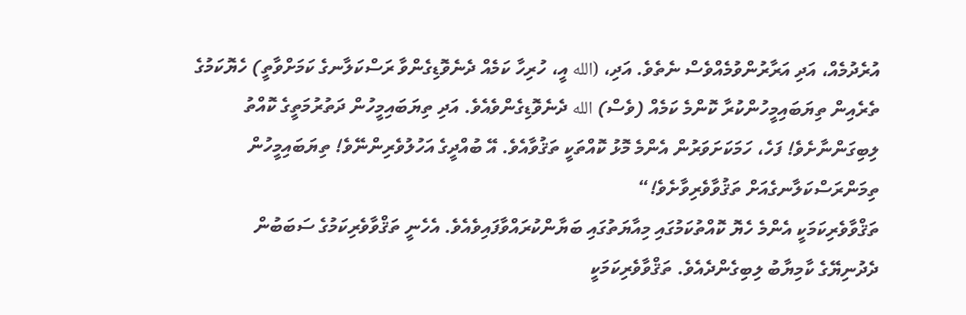އުރެދުމެއް، އަދި އަރާރުންވުމެއްވެސް ނެތެވެ. އަދި، (الله އީ، ހުރިހާ ކަމެއް ދެނެވޮޑިގެންވާ ރަސްކަލާނގެ ކަމަށްވާތީ) ހެޔޮކަމުގެ ތެރެއިން ތިޔަބައިމީހުންކުރާ ކޮންމެ ކަމެއް (ވެސް) الله ދެނެވޮޑިގެންވެއެވެ. އަދި ތިޔަބައިމީހުން ދަތުރުމަތީގެ ކޮއްތު ލިބިގަންނާށެވެ! ފަހެ، ހަމަކަށަވަރުން އެންމެ މޮޅު ކޮއްތަކީ ތަޤުވާއެވެ. އޭ ބުއްދީގެ އަހުލުވެރިންނޭވެ! ތިޔަބައިމީހުން ތިމަންރަސްކަލާނގެއަށް ތަޤުވާވެރިވާށެވެ!“
ތަޤްވާވެރިކަމަކީ އެންމެ ހެޔޮ ކޮއްތުކަމުގައި މިއާޔަތުގައި ބަޔާންކުރައްވާފައިވެއެވެ. އެހެނީ ތަޤްވާވެރިކަމުގެ ސަބަބުން ދެދުނިޔޭގެ ކާމިޔާބު ލިބިގެންދެއެވެ. ތަޤްވާވެރިކަމަކީ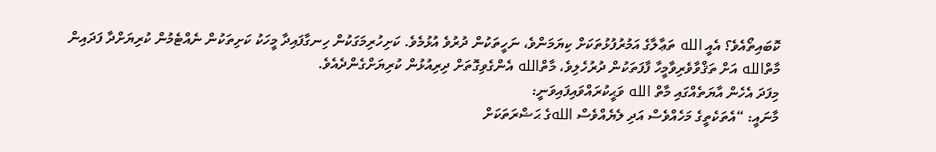ކޮބައިތޯއެވެ؟ އެއީ الله ތަޢާލާގެ އަމުރުފުޅުތަކަށް ކިޔަމަންވެ، ނަހީތަކުން ދުރުވެ އުޅުމެވެ. ކަށިހުރިމަގަކުން ހިނގާފައިދާ މީހަކު ކަށިތަކުން ނެއްޓެމުން ކުރިޔަށްދާ ފަދައިން މާތްالله އަށް ތަޤްވާވެރިވާމީހާ ފާފަތަކުން ދުރުހެލިވެ، މާތްالله އެންގެވިގޮތަށް ދިރިއުޅުން ކުރިޔަށްގެންދެއެވެ.
މިފަދަ އެހެން އާޔަތެއްގައި މާތް الله ވަޙީކުރައްވައިފައިވަނީ:
މާނައީ: “އެތަކެތީގެ މަހެއްވެސް އަދި ލެޔެއްވެސް اللهގެ ޙަޟްރަތަކަށް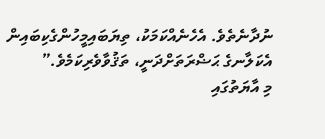ނުދާނެތެވެ. އެހެނެއްކަމަކު، ތިޔަބައިމީހުންގެކިބައިން އެކަލާނގެ ޙަޟްރަތަށްދަނީ، ތަޤުވާވެރިކަމެވެ.”
މި އާޔަތުގައި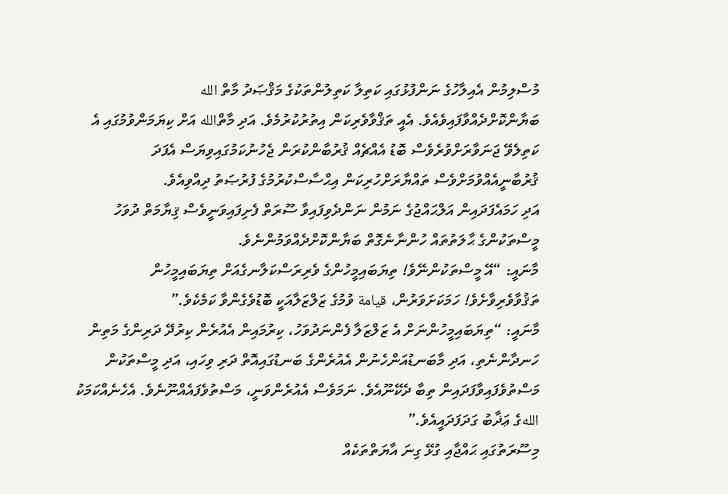މުސްލިމުން އެއިލާހުގެ ނަންފުޅުގައި ކަތިލާ ކަތިލުންތަކުގެ މަޤްޞަދު މާތް الله ބަޔާންކޮށްދެއްވާފައިވެއެވެ. އެއީ ތަޤްވާވެރިކަން އިތުރުކުރުމެވެ. އަދި މާތްالله އަށް ކިޔަމަންވުމުގައި އެ ކަތިލެވޭ ޖަނަވާރަށްވުރެވެސް ބޮޑު އެއްޗެއް ޤުރުބާންކުރަން ޖެހުނުކަމުގައިވިޔަސް އެފަދަ ޤުރުބާނީއެއްވުމަށްވެސް ތައްޔާރަށްހުރިކަން އިޙްސާސްކުރުމުގެ ފުރުޞަތު ދިއްވިއެވެ.
އަދި ހަމައެފަދައިން އަލްޙައްޖުގެ ނަމުން ނަންދެވިފައިވާ ސޫރަތް ފެށިފައިވަނީވެސް ޤިޔާމަތް ދުވަހު މީސްތަކުންގެ ޙާލަތުތައް ހުންނާނެގޮތް ބަޔާންކޮށްދެއްވަމުންނެވެ.
މާނައީ: “އޭ މީސްތަކުންނޭވެ! ތިޔަބައިމީހުންގެ ވެރިރަސްކަލާނގެއަށް ތިޔަބައިމީހުން ތަޤުވާވެރިވާށެވެ! ހަމަކަށަވަރުން، قيامة ވުމުގެ ޒަލްޒަލާއަކީ ބޮޑުވެގެންވާ ކަމެކެވެ.”
މާނައީ: “ތިޔަބައިމީހުންނަށް އެ ޒަލްޒަލާ ފެންނަދުވަހު، ކިރުމައިން އެއުރެން ކިރުދޭ ދަރިންގެ މަތިން ހަނދާންނެތި، އަދި މާބަނޑުއަންހެނުން އެއުރެންގެ ބަނޑުގައިއޮތް ދަރި ވިހައި، އަދި މީސްތަކުން މަސްތުވެފައިވާފަދައިން ތިބާ ދެކޭނޫއެވެ. ނަމަވެސް އެއުރެންވަނީ، މަސްތުވެފައެއްނޫނެވެ. އެހެނެއްކަމަކު اللهގެ ޢަޛާބު ގަދަފަދައީއެވެ.”
މިސޫރަތުގައި ޙައްޖާއި ގުޅޭ ގިނަ އާޔަތްތަކެއް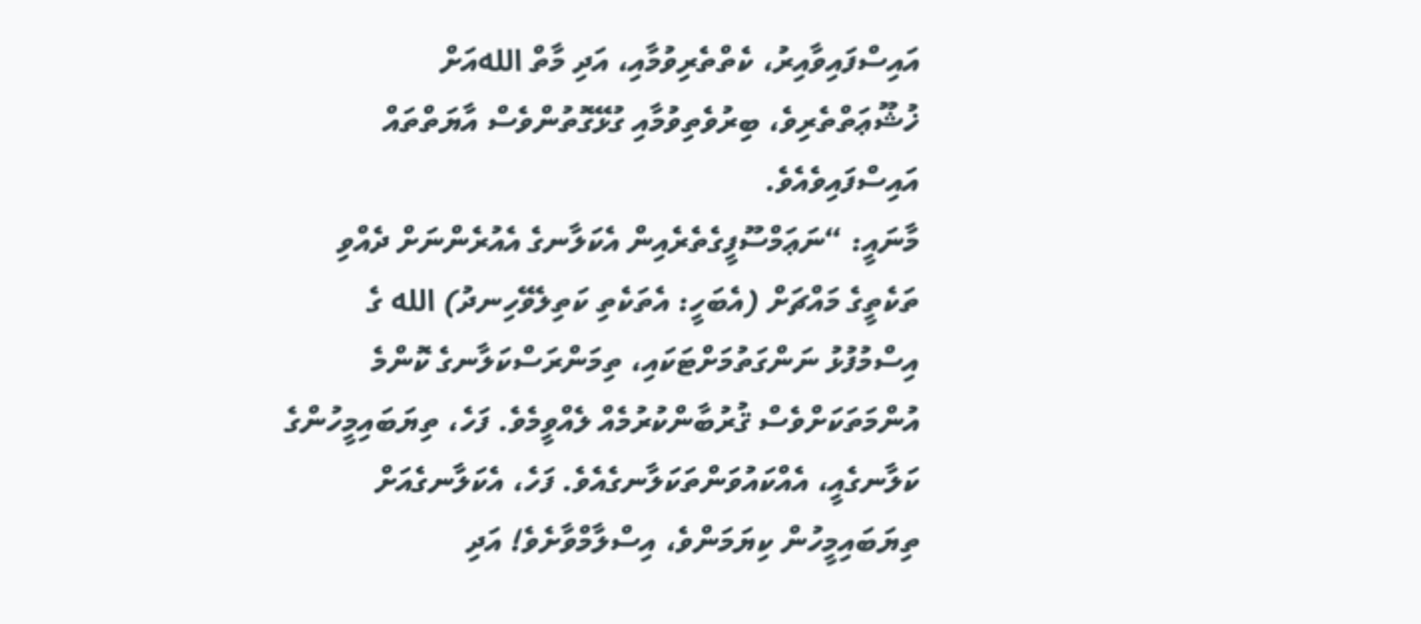އައިސްފައިވާއިރު، ކެތްތެރިވުމާއި، އަދި މާތް اللهއަށް ޚުޝޫޢަތްތެރިވެ، ބިރުވެތިވުމާއި ގުޅޭގޮތުންވެސް އާޔަތްތައް އައިސްފައިވެއެވެ.
މާނައީ: “ނަޢަމްސޫފީގެތެރެއިން އެކަލާނގެ އެއުރެންނަށް ދެއްވި ތަކެތީގެ މައްޗަށް (އެބަހީ: އެތަކެތި ކަތިލެވޭހިނދު) الله ގެ އިސްމުފުޅު ނަންގަތުމަށްޓަކައި، ތިމަންރަސްކަލާނގެ ކޮންމެ އުންމަތަކަށްވެސް ޤުރުބާންކުރުމެއް ލެއްވީމެވެ. ފަހެ، ތިޔަބައިމީހުންގެ ކަލާނގެއީ، އެއްކައުވަންތަކަލާނގެއެވެ. ފަހެ، އެކަލާނގެއަށް ތިޔަބައިމީހުން ކިޔަމަންވެ، އިސްލާމްވާށެވެ! އަދި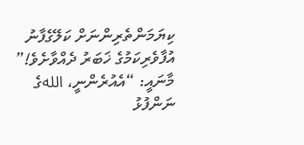ކިޔަމަންތެރިންނަށް ކަލޭގެފާނު އުފާވެރިކަމުގެ ޚަބަރު ދެއްވާށެވެ!”
މާނައީ: “އެއުރެންނީ، اللهގެ ނަންފުޅު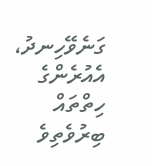ގަނެވޭހިނދު، އެއުރެންގެ ހިތްތައް ބިރުވެތިވެ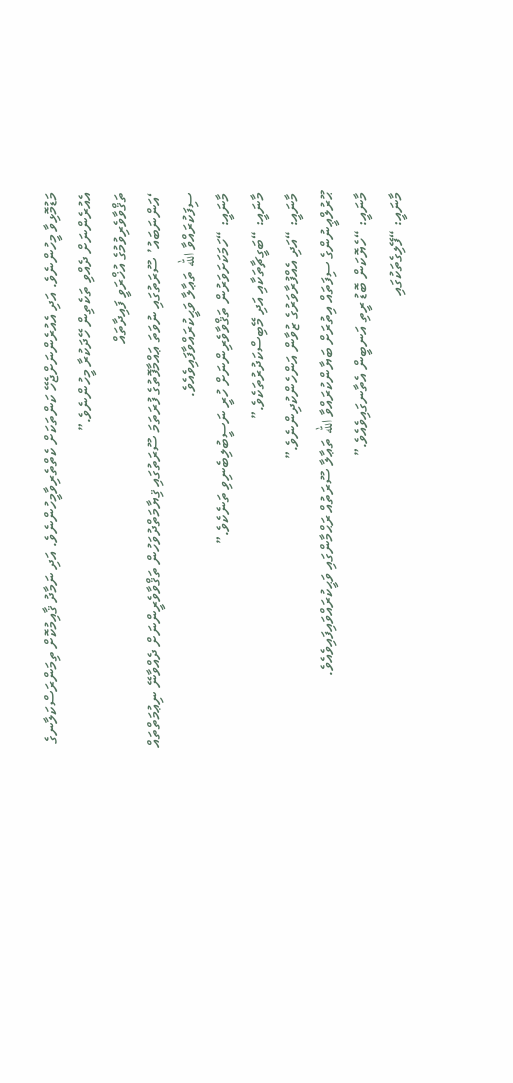މަޑުމޮޅިވާ މީހުންނެވެ. އަދި އެއުރެންނަށްޖެހޭ ކަންތަކަށް ކެތްތެރިވާމީހުންނެވެ. އަދި ނަމާދު ޤާއިމުކޮށް ތިމަންރަސްކަލާނގެ އެއުރެންނަށް ދެއްވި ތަކެތިން ހޭދަކުރާ މީހުންނެވެ.”
ތަޤްވާވެރިވުމުގެ އުޚްރަވީ ފައިދާތައް
‘އަންނަބައު’ ސޫރަތުގައި ނުވަތަ ޢައްމާފޮތުގެ ފުރަތަމަ ސޫރަތުގައި ޤިޔާމަތްދުވަހުން ތަޤްވާވެރީންނަށް ދެއްވާނޭ ނިޢުމަތްތައް ސިފަކުރައްވާ الله ތަޢާލާ ވަޙީކުރައްވާފައިވެއެވެ.
މާނައީ: “ހަމަކަށަވަރުން ތަޤްވާވެރިންނަށް ހުރީ ނަސީބުލިބެނިވި ތަނެކެވެ.”
މާނައީ: “ބަގީޗާތަކާއި އަދި މޭބިސްކަދުރުތަކެވެ.”
މާނައީ: “އަދި އެއްފުރާވަރުގެ ޒުވާން އަންހެންކުދިންނެވެ.”
ޙޫރުލްޢީނުންގެ ސިފަތައް އިތުރަށް ބަޔާންކުރައްވާ الله ތަޢާލާ ސޫރަތުއް ރަޙްމާންގައި ވަޙީކުރައްވައިފައިވެއެވެ.
މާނައީ: “ހެޔޮކަން ބޮޑު ރީތި އަނބީން އެތާނގައިވެއެވެ.”
މާނައީ: “ފޭލިގެތަކުގައި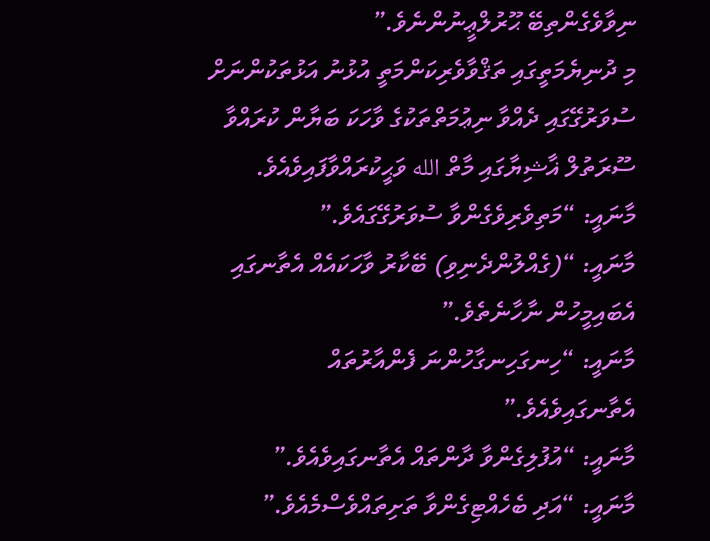ނިވާވެގެންތިބޭ ޙޫރުލްޢީނުންނެވެ.”
މި ދުނިޔެމަތީގައި ތަޤްވާވެރިކަންމަތީ އުޅުނު އަޅުތަކުންނަށް ސުވަރުގޭގައި ދެއްވާ ނިޢުމަތްތަކުގެ ވާހަކަ ބަޔާން ކުރައްވާ ސޫރަތުލް ޣާޝިޔާގައި މާތް الله ވަޙީކުރައްވާފައިވެއެވެ.
މާނައީ: “މަތިވެރިވެގެންވާ ސުވަރުގޭގައެވެ.”
މާނައީ: “(ގެއްލުންދެނިވި) ބޭކާރު ވާހަކައެއް އެތާނގައި އެބައިމީހުން ނާހާނެތެވެ.”
މާނައީ: “ހިނގަހިނގާހުންނަ ފެންއާރުތައް އެތާނގައިވެއެވެ.”
މާނައީ: “އުފުލިގެންވާ ދާންތައް އެތާނގައިވެއެވެ.”
މާނައީ: “އަދި ބެހެއްޓިގެންވާ ތަށިތައްވެސްމެއެވެ.”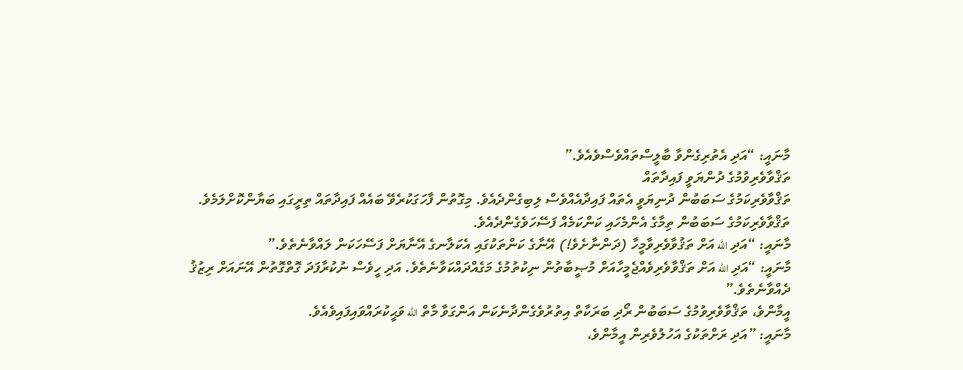މާނައީ: “އަދި އެތުރިގެންވާ ބާލީސްތައްވެސްވެއެވެ.”
ތަޤްވާވެރިވުމުގެ ދުންޔަވީ ފައިދާތައް
ތަޤްވާވެރިކަމުގެ ސަބަބުން ދުނިޔަވީ އެތައް ފައިދާއެއްވެސް ލިބިގެންދެއެވެ. މިގޮތުން ފާހަގަކުރެވޭ ބައެއް ފައިދާތައް ތިރީގައި ބަޔާންކޮށްލަމެވެ.
ތަޤްވާވެރިކަމުގެ ސަބަބުން ތިމާގެ އެންމެހައި ކަންކަމެއް ފަސޭހަވެގެންދެއެވެ.
މާނައީ: “އަދި الله އަށް ތަޤުވާވެރިވާމީހާ (ދަންނާށެވެ!) އޭނާގެ ކަންތަކުގައި އެކަލާނގެ އޭނާޔަށް ފަސޭހަކަން ލައްވާނެތެވެ.”
މާނައީ: “އަދި الله އަށް ތަޤްވާވެރިވެއްޖެމީހާއަށް މުޞީބާތުން ނިކުތުމުގެ މަގެއްދައްކަވާނެތެވެ. އަދި ހީވެސް ނުކުރާފަދަ ގޮތްގޮތުން އޭނައަށް ރިޒުޤު ދެއްވާނެތެވެ.”
އީމާންވެ، ތަޤްވާވެރިވުމުގެ ސަބަބުން ރޯދި ބަރަކާތް އިތުރުވެގެންދާނެކަން އަންގަވާ މާތް الله ވަޙީކުރައްވައިފައިވެއެވެ.
މާނައީ: ”އަދި ރަށްތަކުގެ އަހުލުވެރިން އީމާންވެ،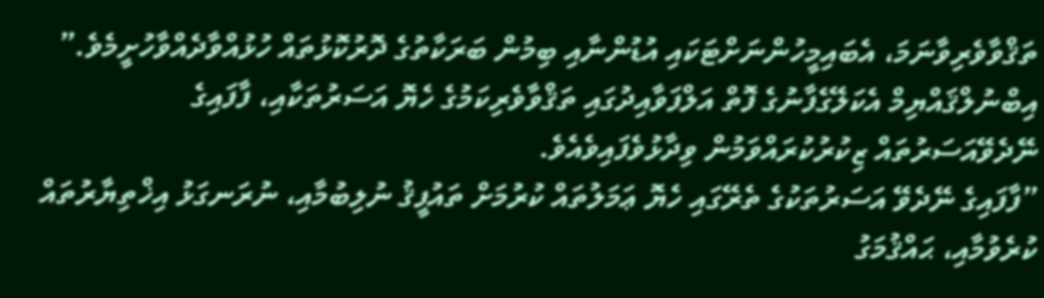ތަޤްވާވެރިވާނަމަ، އެބައިމީހުންނަށްޓަކައި އުޑުންނާއި ބިމުން ބަރަކާތުގެ ދޮރުކޮޅުތައް ހުޅުއްވާދެއްވާހުށީމެވެ.”
އިބްނުލްޤައްޔިމް އެކަލޭގެފާނުގެ ފޮތް އަލްފަވާއިދުގައި ތަޤްވާވެރިކަމުގެ ހެޔޮ އަސަރުތަކާއި، ފާފައިގެ ނޭދެވޭއަސަރުތައް ޒިކުރުކުރައްވަމުން ވިދާޅުވެފައިވެއެވެ.
”ފާފައިގެ ނޭދެވޭ އަސަރުތަކުގެ ތެރޭގައި ހެޔޮ ޢަމަލުތައް ކުރުމަށް ތައުފީޤު ނުލިބުމާއި، ނުރަނގަޅު އިޚްތިޔާރުތައް ކުރެވުމާއި، ޙައްޤުމަގު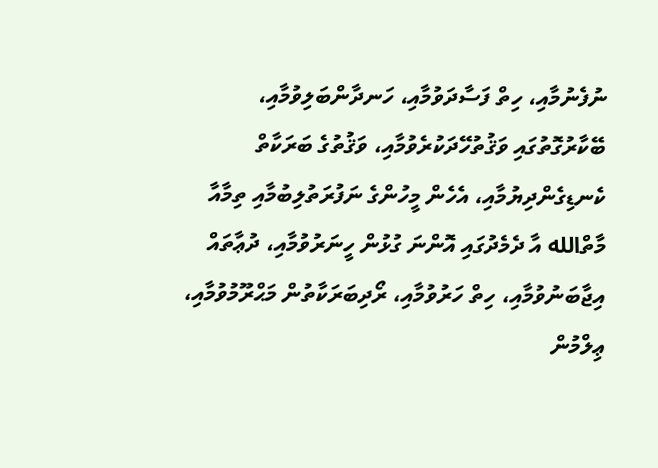ނުފެނުމާއި، ހިތް ފަސާދަވުމާއި، ހަނދާންބަލިވުމާއި، ބޭކާރުގޮތުގައި ވަޤުތުހޭދަކުރެވުމާއި، ވަޤުތުގެ ބަރަކާތް ކެނޑިގެންދިޔުމާއި، އެހެން މީހުންގެ ނަފުރަތުލިބުމާއި ތިމާއާ މާތްالله އާ ދެމެދުގައި އޮންނަ ގުޅުން ހީނަރުވުމާއި، ދުޢާތައް އިޖާބަނުވުމާއި، ހިތް ހަރުވުމާއި، ރޯދިބަރަކާތުން މަޙްރޫމުވުމާއި، ޢިލްމުން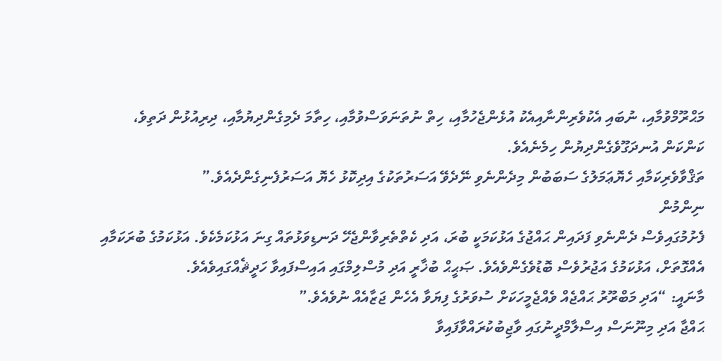މަޙްރޫމްވުމާއި، ނުބައި އެކުވެރިންނާއިއެކު އުޅެންޖެހުމާއި، ހިތް ނުތަނަވަސްވުމާއި، ހިތާމަ ދެމިގެންދިޔުމާއި، ދިރިއުޅުން ދަތިވެ، ކަންކަން އުނދަގޫވެގެންދިޔުން ހިމެނެއެވެ.
ތަޤްވާވެރިކަމާއި ހެޔޮޢަމަލުގެ ސަބަބުން މިދެންނެވި ނޭދެވޭ އަސަރުތަކުގެ އިދިކޮޅު ހެޔޮ އަސަރުފެނިގެންދެއެވެ.”
ނިންމުން
ފެށުމުގައިވެސް ދެންނެވި ފަދައިން ޙައްޖުގެ އަޅުކަމަކީ ބުރަ، އަދި ކެތްތެރިވާންޖެހޭ ދަނޑިވަޅުތައް ގިނަ އަޅުކަމެކެވެ. އަޅުކަމުގެ ބުރަކަމާއި އެއްގޮތަށް، އަޅުކަމުގެ އަޖުރުވެސް ބޮޑުވެގެންވެއެވެ. ޞަޙީޙް ބުޚާރީ އަދި މުސްލިމްގައި އައިސްފައިވާ ހަދީޘެއްގައިވެއެވެ.
މާނައީ: “އަދި މަބްރޫރު ޙައްޖެއް ވެއްޖެމީހަކަށް ސުވަރުގެ ފިޔަވާ އެހެން ޖަޒާއެއް ނުވެއެވެ.”
ޙައްޖާ އަދި މިނޫނަސް އިސްލާމްދީނުގައި ވާޖިބުކުރައްވާފައިވާ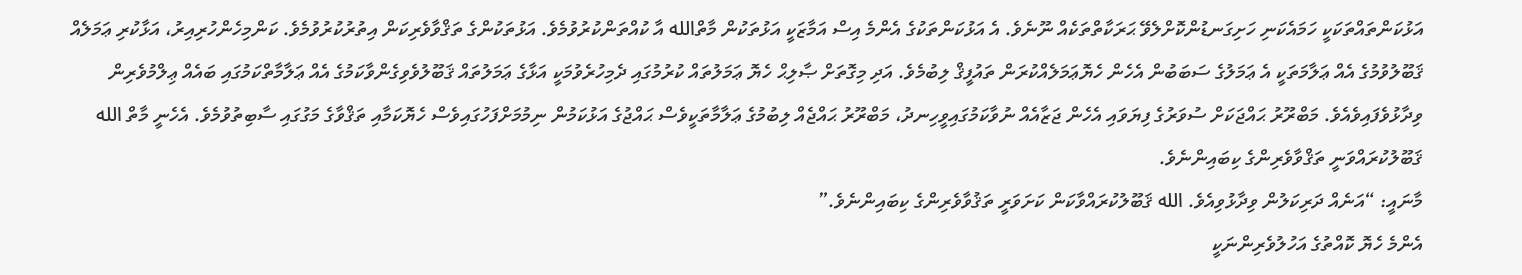އަޅުކަންތައްތަކަކީ ހަމައެކަނި ހަށިގަނޑުންކޮށްލެވޭ ޙަރަކާތްތަކެއް ނޫނެވެ. އެ އަޅުކަންތަކުގެ އެންމެ އިސް އަމާޒަކީ އަޅުތަކުން މާތްالله އާ ކުއްތަންކުރުވުމެވެ. އަޅުތަކުންގެ ތަޤްވާވެރިކަން އިތުރުކުރުވުމެވެ. ކަންމިހެންހުރިއިރު، އަޅާކުރި ޢަމަލެއް ޤަބޫލުވުމުގެ އެއް ޢަލާމަތަކީ އެ ޢަމަލުގެ ސަބަބުން އެހެން ހެޔޮޢަމަލެއްކުރަން ތައުފީޤް ލިބުމެވެ. އަދި މިގޮތަށް ޞާލިޙް ހެޔޮ ޢަމަލުތައް ކުރުމުގައި ދެމިހުރެވުމަކީ އަޅާގެ ޢަމަލުތައް ޤަބޫލުވެވިގެންވާކަމުގެ އެއް ޢަލާމާތްކަމުގައި ބައެއް ޢިލްމުވެރިން ވިދާޅުވެފައިވެއެވެ. މަބްރޫރު ޙައްޖަކަށް ސުވަރުގެ ފިޔަވައި އެހެން ޖަޒާއެއް ނުވާކަމުގައިވީހިނދު، މަބްރޫރު ޙައްޖެއް ލިބުމުގެ ޢަލާމާތަކީވެސް ޙައްޖުގެ އަޅުކަމުން ނިމުމަށްފަހުގައިވެސް ހެޔޮކަމާއި ތަޤްވާގެ މަގުގައި ސާބިތުވުމެވެ. އެހެނީ މާތް الله ޤަބޫލުކުރައްވަނީ ތަޤްވާވެރިންގެ ކިބައިންނެވެ.
މާނައީ: “އަނެއް ދަރިކަލުން ވިދާޅުވިއެވެ. الله ޤަބޫލުކުރައްވާކަން ކަށަވަރީ ތަޤުވާވެރިންގެ ކިބައިންނެވެ.”
އެންމެ ހެޔޮ ކޮއްތުގެ އަހުލުވެރިންނަކީ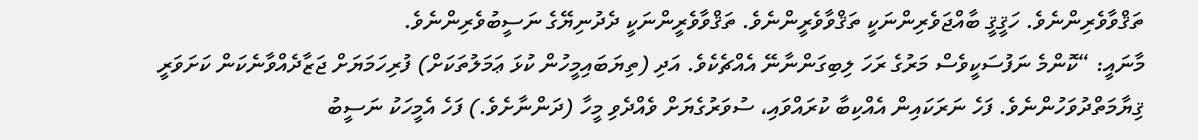ތަޤްވާވެރިންނެވެ. ހަޤީޤީ ބާއްޖަވެރިންނަކީ ތަޤްވާވެރީންނެވެ. ތަޤްވާވެރީންނަކީ ދެދުނިޔޭގެ ނަސީބުވެރިންނެވެ.
މާނައީ: “ކޮންމެ ނަފުސަކީވެސް މަރުގެ ރަހަ ލިބިގަންނާނޭ އެއްޗެކެވެ. އަދި (ތިޔަބައިމީހުން ކުޅަ ޢަމަލުތަކަށް) ފުރިހަމަޔަށް ޖަޒާދެއްވާނެކަން ކަށަވަރީ ޤިޔާމަތްދުވަހުންނެވެ. ފަހެ ނަރަކައިން އެއްކިބާ ކުރައްވައި، ސުވަރުގެޔަށް ވެއްދެވި މީހާ (ދަންނާށެވެ.) ފަހެ އެމީހަކު ނަސީބު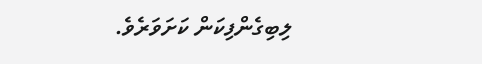ލިބިގެންފިކަން ކަށަވަރެވެ.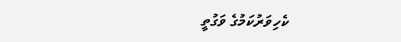ކެހިވަރުކަމުގެ ވަގުތީ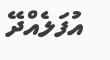އުފަލެއްދޭ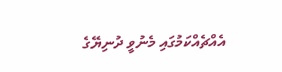އެއްޗެއްކަމުގައި މެނުވީ ދުނިޔޭގެ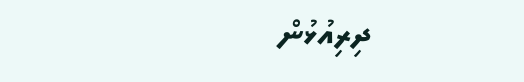ދިރިއުޅުން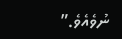ނުވެއެވެ.”